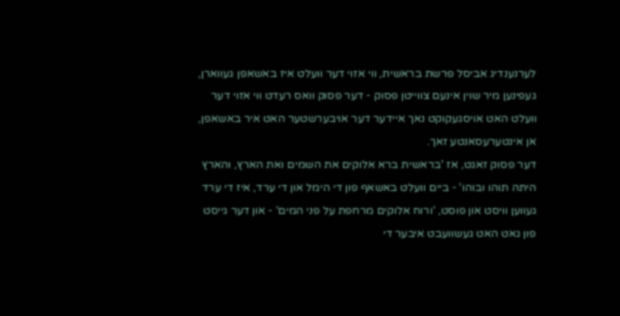לערנענדיג אביסל פרשת בראשית, ווי אזוי דער וועלט איז באשאפן געווארן, געפינען מיר שוין אינעם צווייטן פסוק - דער פסוק וואס רעדט ווי אזוי דער וועלט האט אויסגעקוקט נאך איידער דער אויבערשטער האט איר באשאפן, אן אינטערעסאנטע זאך.
דער פסוק זאגט, אז 'בראשית ברא אלוקים את השמים ואת הארץ, והארץ היתה תוהו ובוהו' - ביים וועלט באשאף פון די הימל און די ערד, איז די ערד געווען וויסט און פוסט, 'ורוח אלוקים מרחפת על פני המים' - און דער גייסט פון גאט האט געשוועבט איבער די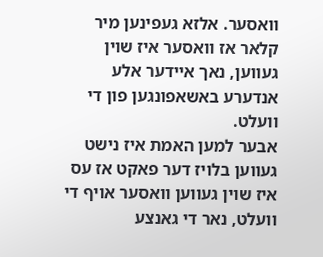וואסער. אלזא געפינען מיר קלאר אז וואסער איז שוין געווען, נאך איידער אלע אנדערע באשאפונגען פון די וועלט.
אבער למען האמת איז נישט געווען בלויז דער פאקט אז עס איז שוין געווען וואסער אויף די וועלט, נאר די גאנצע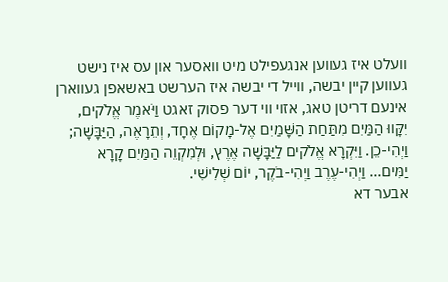וועלט איז געווען אנגעפילט מיט וואסער און עס איז נישט געווען קיין יבשה, ווייל די יבשה איז הערשט באשאפן געווארן אינעם דריטן טאג, אזוי ווי דער פסוק זאגט וַיֹּאמֶר אֱלֹקים, יִקָּווּ הַמַּיִם מִתַּחַת הַשָּׁמַיִם אֶל-מָקוֹם אֶחָד, וְתֵרָאֶה, הַיַּבָּשָׁה; וַיְהִי-כֵן. וַיִּקְרָא אֱלֹקים לַיַּבָּשָׁה אֶרֶץ, וּלְמִקְוֵה הַמַּיִם קָרָא יַמִּים... וַיְהִי-עֶרֶב וַיְהִי-בֹקֶר, יוֹם שְׁלִישִׁי.
אבער דא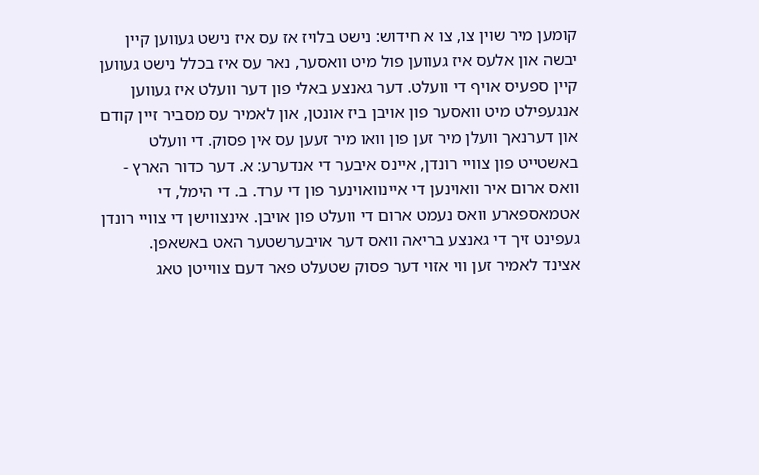קומען מיר שוין צו, צו א חידוש: נישט בלויז אז עס איז נישט געווען קיין יבשה און אלעס איז געווען פול מיט וואסער, נאר עס איז בכלל נישט געווען קיין ספעיס אויף די וועלט. דער גאנצע באלי פון דער וועלט איז געווען אנגעפילט מיט וואסער פון אויבן ביז אונטן, און לאמיר עס מסביר זיין קודם און דערנאך וועלן מיר זען פון וואו מיר זעען עס אין פסוק. די וועלט באשטייט פון צוויי רונדן, איינס איבער די אנדערע: א. דער כדור הארץ - וואס ארום איר וואוינען די איינוואוינער פון די ערד. ב. די הימל, די אטמאספארע וואס נעמט ארום די וועלט פון אויבן. אינצווישן די צוויי רונדן געפינט זיך די גאנצע בריאה וואס דער אויבערשטער האט באשאפן.
אצינד לאמיר זען ווי אזוי דער פסוק שטעלט פאר דעם צווייטן טאג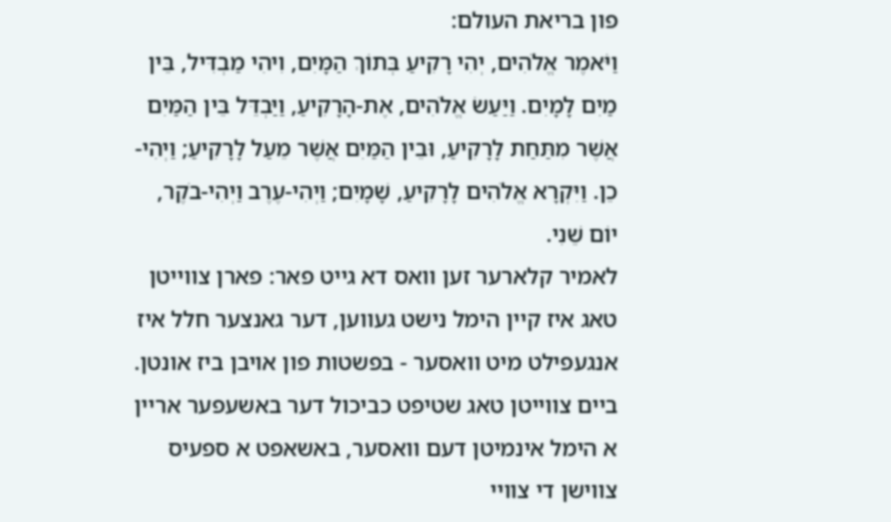פון בריאת העולם:
וַיֹּאמֶר אֱלֹהִים, יְהִי רָקִיעַ בְּתוֹךְ הַמָּיִם, וִיהִי מַבְדִּיל, בֵּין מַיִם לָמָיִם. וַיַּעַשׂ אֱלֹהִים, אֶת-הָרָקִיעַ, וַיַּבְדֵּל בֵּין הַמַּיִם אֲשֶׁר מִתַּחַת לָרָקִיעַ, וּבֵין הַמַּיִם אֲשֶׁר מֵעַל לָרָקִיעַ; וַיְהִי-כֵן. וַיִּקְרָא אֱלֹהִים לָרָקִיעַ, שָׁמָיִם; וַיְהִי-עֶרֶב וַיְהִי-בֹקֶר, יוֹם שֵׁנִי.
לאמיר קלארער זען וואס דא גייט פאר: פארן צווייטן טאג איז קיין הימל נישט געווען, דער גאנצער חלל איז אנגעפילט מיט וואסער - בפשטות פון אויבן ביז אונטן. ביים צווייטן טאג שטיפט כביכול דער באשעפער אריין א הימל אינמיטן דעם וואסער, באשאפט א ספעיס צווישן די צוויי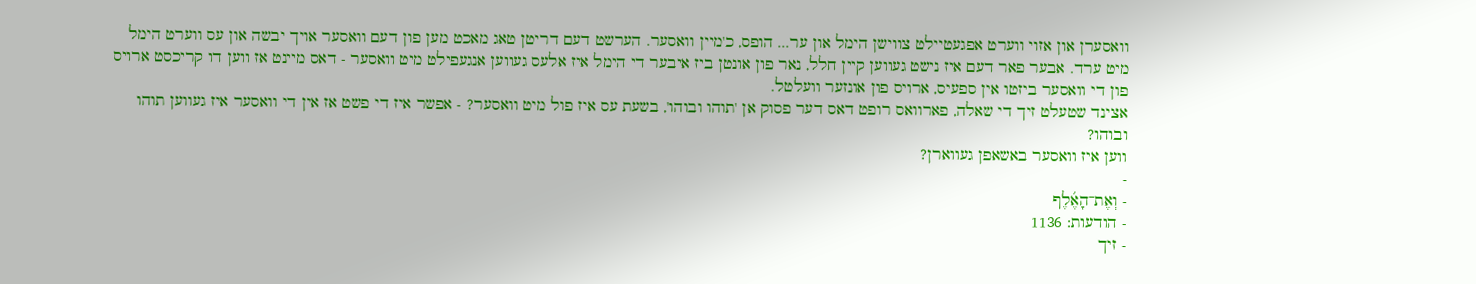וואסערן און אזוי ווערט אפגעטיילט צווישן הימל און ער... הופס, כ'מיין וואסער. הערשט דעם דריטן טאג מאכט מען פון דעם וואסער אויך יבשה און עס ווערט הימל מיט ערד. אבער פאר דעם איז נישט געווען קיין חלל, נאר פון אונטן ביז איבער די הימל איז אלעס געווען אנגעפילט מיט וואסער - דאס מיינט אז ווען דו קריכסט ארויס פון די וואסער ביזטו אין ספעיס, ארויס פון אונזער וועלטל.
אצינד שטעלט זיך די שאלה, פארוואס רופט דאס דער פסוק אן 'תוהו ובוהו', בשעת עס איז פול מיט וואסער? - אפשר איז די פשט אז אין די וואסער איז געווען תוהו ובוהו?
ווען איז וואסער באשאפן געווארן?
-
- וְאֶת־הָאֶ֜לֶף
- הודעות: 1136
- זיך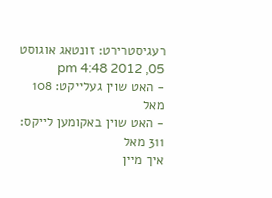רעגיסטרירט: זונטאג אוגוסט 05, 2012 4:48 pm
- האט שוין געלייקט: 108 מאל
- האט שוין באקומען לייקס: 311 מאל
איך מיין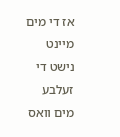אז די מים מיינט נישט די זעלבע מים וואס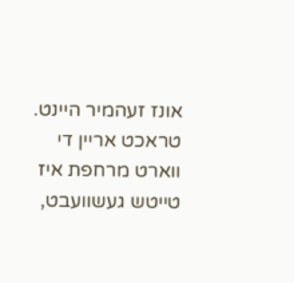אונז זעהמיר היינט. טראכט אריין די ווארט מרחפת איז טייטש געשוועבט,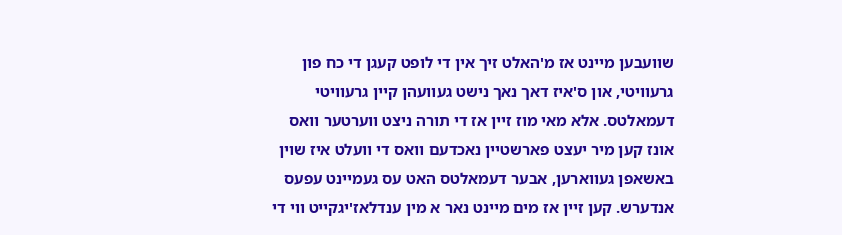שוועבען מיינט אז מ'האלט זיך אין די לופט קעגן די כח פון גרעוויטי, און ס'איז דאך נאך נישט געוועהן קיין גרעוויטי דעמאלטס. אלא מאי מוז זיין אז די תורה ניצט ווערטער וואס אונז קען מיר יעצט פארשטיין נאכדעם וואס די וועלט איז שוין באשאפן געווארען, אבער דעמאלטס האט עס געמיינט עפעס אנדערש. קען זיין אז מים מיינט נאר א מין ענדלאז'יגקייט ווי די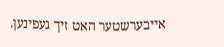אייבערשטער האט זיך געפינען.